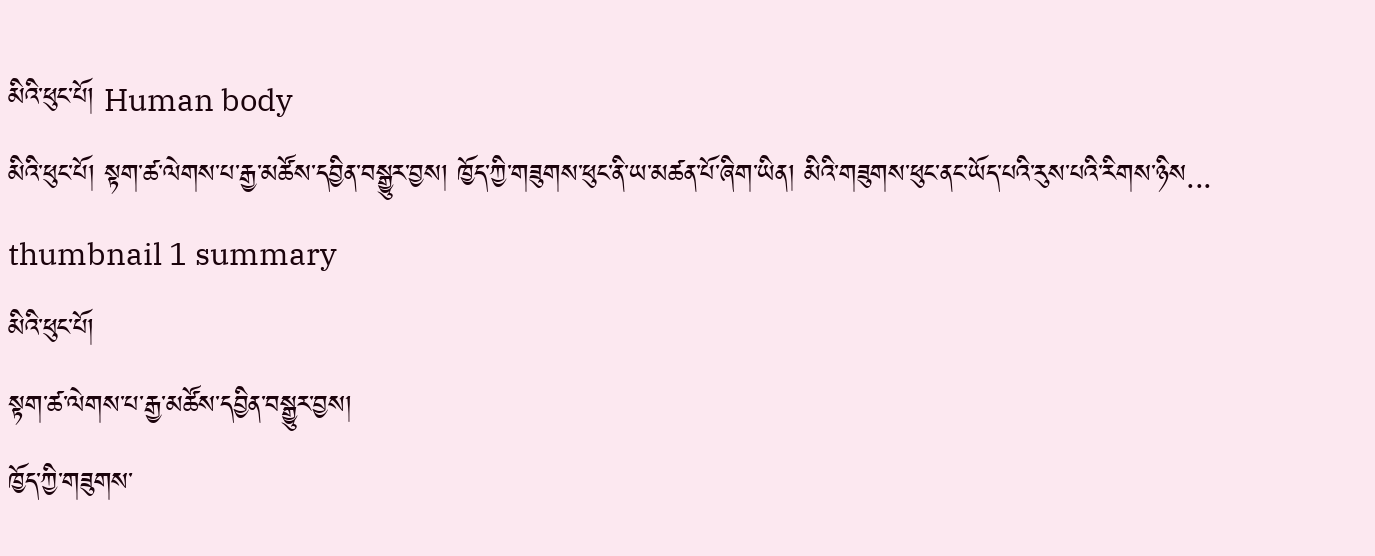མིའི་ཕུང་པོ། Human body
མིའི་ཕུང་པོ། སྟག་ཚ་ལེགས་པ་རྒྱ་མཚོས་དབྱིན་བསྒྱུར་བྱས། ཁྱོད་ཀྱི་གཟུགས་ཕུང་ནི་ཡ་མཚན་པོ་ཞིག་ཡིན། མིའི་གཟུགས་ཕུང་ནང་ཡོད་པའི་རུས་པའི་རིགས་ཉིས... thumbnail 1 summary
མིའི་ཕུང་པོ།
སྟག་ཚ་ལེགས་པ་རྒྱ་མཚོས་དབྱིན་བསྒྱུར་བྱས།
ཁྱོད་ཀྱི་གཟུགས་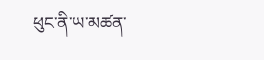ཕུང་ནི་ཡ་མཚན་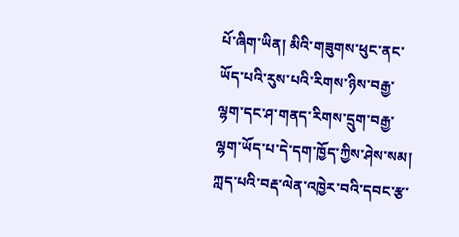པོ་ཞིག་ཡིན། མིའི་གཟུགས་ཕུང་ནང་ཡོད་པའི་རུས་པའི་རིགས་ཉིས་བརྒྱ་ལྷག་དང་ཤ་གནད་རིགས་དྲུག་བརྒྱ་ལྷག་ཡོད་པ་དེ་དག་ཁྱོད་ཀྱིས་ཤེས་སམ། ཀླད་པའི་བརྡ་ལེན་འཁྱེར་བའི་དབང་རྩ་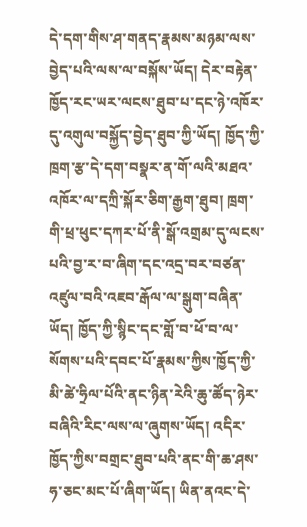དེ་དག་གིས་ཤ་གནད་རྣམས་མཉམ་ལས་བྱེད་པའི་ལས་ལ་བསྐོས་ཡོད། དེར་བརྟེན་ཁྱོད་རང་ཡར་ལངས་ཐུབ་པ་དང་ཉེ་འཁོར་དུ་འགུལ་བསྐྱོད་བྱེད་ཐུབ་ཀྱི་ཡོད། ཁྱོད་ཀྱི་ཁྲག་རྩ་དེ་དག་བསྣར་ན་གོ་ལའི་མཐའ་འཁོར་ལ་དཀྲི་སྐོར་ཅིག་རྒྱག་ཐུབ། ཁྲག་གི་ཕྲ་ཕུང་དཀར་པོ་ནི་སྒོ་འགྲམ་དུ་ལངས་པའི་བྱ་ར་བ་ཞིག་དང་འདྲ་བར་བཙན་འཛུལ་བའི་འཇབ་རྒོལ་ལ་སྒུག་བཞིན་ཡོད། ཁྱོད་ཀྱི་སྙིང་དང་གློ་བ་ཕོ་བ་ལ་སོགས་པའི་དབང་པོ་རྣམས་ཀྱིས་ཁྱོད་ཀྱི་མི་ཚེ་ཧྲིལ་པོའི་ནང་ཉིན་རེའི་ཆུ་ཚོད་ཉེར་བཞིའི་རིང་ལས་ལ་ཞུགས་ཡོད། འདིར་ཁྱོད་ཀྱིས་བགྲང་ཐུབ་པའི་ནང་གི་ཆ་ཤས་ཧ་ཅང་མང་པོ་ཞིག་ཡོད། ཡིན་ནའང་དེ་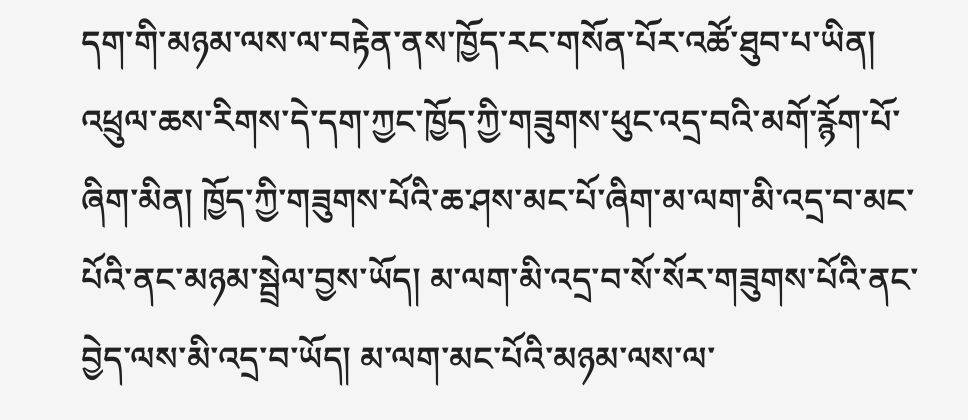དག་གི་མཉམ་ལས་ལ་བརྟེན་ནས་ཁྱོད་རང་གསོན་པོར་འཚོ་ཐུབ་པ་ཡིན། འཕྲུལ་ཆས་རིགས་དེ་དག་ཀྱང་ཁྱོད་ཀྱི་གཟུགས་ཕུང་འདྲ་བའི་མགོ་རྙོག་པོ་ཞིག་མིན། ཁྱོད་ཀྱི་གཟུགས་པོའི་ཆ་ཤས་མང་པོ་ཞིག་མ་ལག་མི་འདྲ་བ་མང་པོའི་ནང་མཉམ་སྦྲེལ་བྱས་ཡོད། མ་ལག་མི་འདྲ་བ་སོ་སོར་གཟུགས་པོའི་ནང་བྱེད་ལས་མི་འདྲ་བ་ཡོད། མ་ལག་མང་པོའི་མཉམ་ལས་ལ་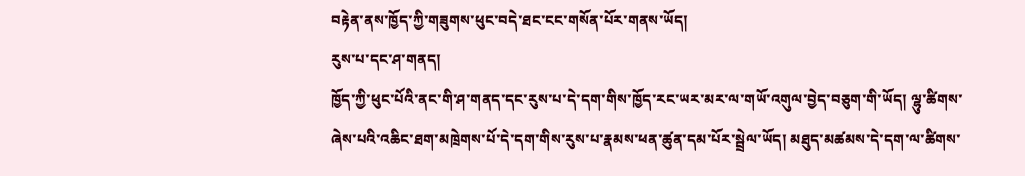བརྟེན་ནས་ཁྱོད་ཀྱི་གཟུགས་ཕུང་བདེ་ཐང་ངང་གསོན་པོར་གནས་ཡོད།
རུས་པ་དང་ཤ་གནད།
ཁྱོད་ཀྱི་ཕུང་པོའི་ནང་གི་ཤ་གནད་དང་རུས་པ་དེ་དག་གིས་ཁྱོད་རང་ཡར་མར་ལ་གཡོ་འགུལ་བྱེད་བཅུག་གི་ཡོད། ལྷུ་ཚིགས་ཞེས་པའི་འཆིང་ཐག་མཁྲེགས་པོ་དེ་དག་གིས་རུས་པ་རྣམས་ཕན་ཚུན་དམ་པོར་སྦྲེལ་ཡོད། མཐུད་མཚམས་དེ་དག་ལ་ཚིགས་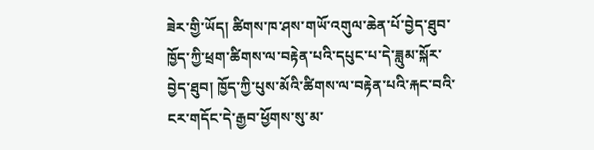ཟེར་གྱི་ཡོད། ཚིགས་ཁ་ཤས་གཡོ་འགུལ་ཆེན་པོ་བྱེད་ཐུབ་ཁྱོད་ཀྱི་ཕྲག་ཚིགས་ལ་བརྟེན་པའི་དཔུང་པ་དེ་ཟླུམ་སྐོར་བྱེད་ཐུབ། ཁྱོད་ཀྱི་པུས་མོའི་ཚིགས་ལ་བརྟེན་པའི་རྐང་བའི་ངར་གདོང་དེ་རྒྱབ་ཕྱོགས་སུ་མ་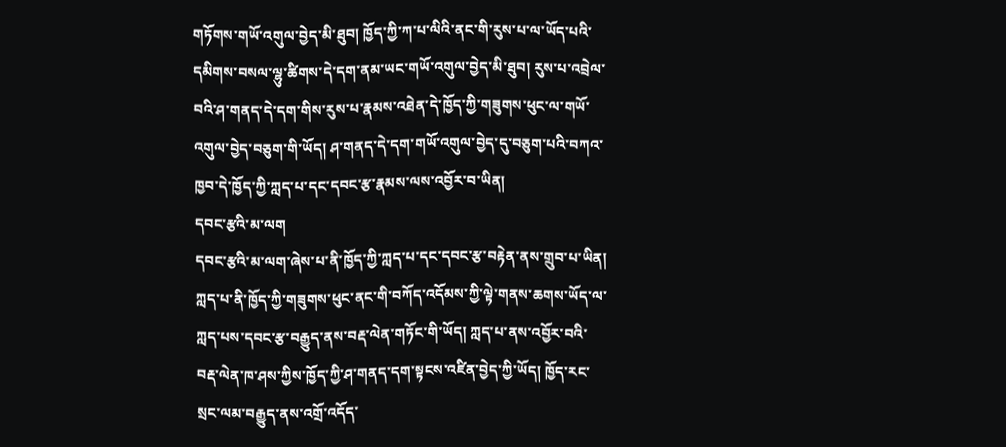གཏོགས་གཡོ་འགུལ་བྱེད་མི་ཐུབ། ཁྱོད་ཀྱི་ཀ་པ་ལིའི་ནང་གི་རུས་པ་ལ་ཡོད་པའི་དམིགས་བསལ་ལྷུ་ཚིགས་དེ་དག་ནམ་ཡང་གཡོ་འགུལ་བྱེད་མི་ཐུབ། རུས་པ་འབྲེལ་བའི་ཤ་གནད་དེ་དག་གིས་རུས་པ་རྣམས་འཐེན་དེ་ཁྱོད་ཀྱི་གཟུགས་ཕུང་ལ་གཡོ་འགུལ་བྱེད་བཅུག་གི་ཡོད། ཤ་གནད་དེ་དག་གཡོ་འགུལ་བྱེད་དུ་བཅུག་པའི་བཀའ་ཁྱབ་དེ་ཁྱོད་ཀྱི་ཀླད་པ་དང་དབང་རྩ་རྣམས་ལས་འབྱོར་བ་ཡིན།
དབང་རྩའི་མ་ལག
དབང་རྩའི་མ་ལག་ཞེས་པ་ནི་ཁྱོད་ཀྱི་ཀླད་པ་དང་དབང་རྩ་བརྟེན་ནས་གྲུབ་པ་ཡིན། ཀླད་པ་ནི་ཁྱོད་ཀྱི་གཟུགས་ཕུང་ནང་གི་བཀོད་འདོམས་ཀྱི་ལྟེ་གནས་ཆགས་ཡོད་ལ་ཀླད་པས་དབང་རྩ་བརྒྱུད་ནས་བརྡ་ལེན་གཏོང་གི་ཡོད། ཀླད་པ་ནས་འབྱོར་བའི་བརྡ་ལེན་ཁ་ཤས་ཀྱིས་ཁྱོད་ཀྱི་ཤ་གནད་དག་སྟངས་འཛིན་བྱེད་ཀྱི་ཡོད། ཁྱོད་རང་སྲང་ལམ་བརྒྱུད་ནས་འགྲོ་འདོད་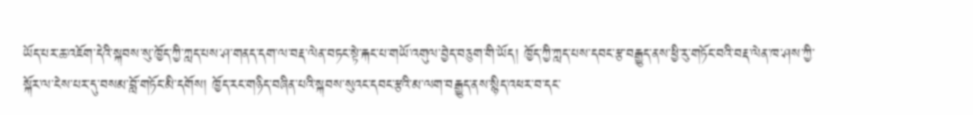ཡོད་པར་ཆ་འཇོག་དེའི་སྐབས་སུ་ཁྱོད་ཀྱི་ཀླད་པས་ཤ་གནད་དག་ལ་བརྡ་ལེན་བཏང་སྟེ་རྐང་པ་གཡོ་འགུལ་བྱེད་བཅུག་གི་ཡོད། ཁྱོད་ཀྱི་ཀླད་པས་དབང་རྩ་བརྒྱུད་ནས་ཕྱི་རུ་གཏོང་བའི་བརྡ་ལེན་ཁ་ཤས་ཀྱི་སྐོར་ལ་ངེས་པར་དུ་བསམ་བློ་གཏོང་མི་དགོས། ཁྱོད་རང་གཉིད་བཞིན་པའི་སྐབས་སུའང་དབང་རྩའི་མ་ལག་བརྒྱུད་ནས་སྙིད་འཕར་བ་དང་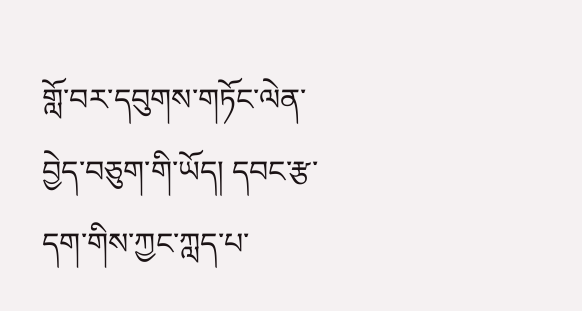གློ་བར་དབུགས་གཏོང་ལེན་བྱེད་བཅུག་གི་ཡོད། དབང་རྩ་དག་གིས་ཀྱང་ཀླད་པ་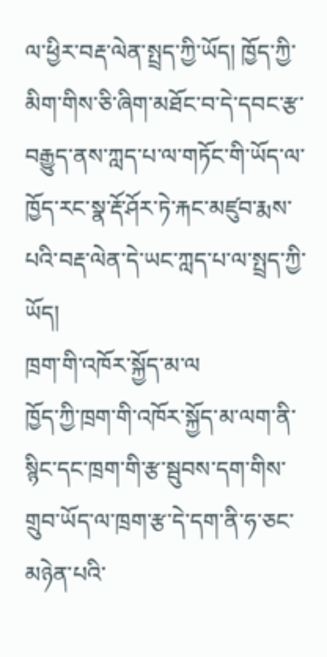ལ་ཕྱིར་བརྡ་ལེན་སྤྲད་ཀྱི་ཡོད། ཁྱོད་ཀྱི་མིག་གིས་ཅི་ཞིག་མཐོང་བ་དེ་དབང་རྩ་བརྒྱུད་ནས་ཀླད་པ་ལ་གཏོང་གི་ཡོད་ལ་ཁྱོད་རང་སྣ་རྡོ་ཤོར་ཏེ་རྐང་མཛུབ་རྨས་པའི་བརྡ་ལེན་དེ་ཡང་ཀླད་པ་ལ་སྤྲད་ཀྱི་ཡོད།
ཁྲག་གི་འཁོར་སྐྱོད་མ་ལ
ཁྱོད་ཀྱི་ཁྲག་གི་འཁོར་སྐྱོད་མ་ལག་ནི་སྙིང་དང་ཁྲག་གི་རྩ་སྦུབས་དག་གིས་གྲུབ་ཡོད་ལ་ཁྲག་རྩ་དེ་དག་ནི་ཧ་ཅང་མཉེན་པའི་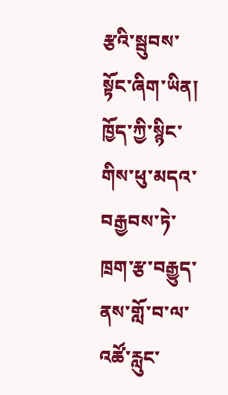རྩའི་སྦུབས་སྟོང་ཞིག་ཡིན། ཁྱོད་ཀྱི་སྙིང་གིས་ཕུ་མདའ་བརྒྱབས་ཏེ་ཁྲག་རྩ་བརྒྱུད་ནས་གློ་བ་ལ་འཚོ་རླུང་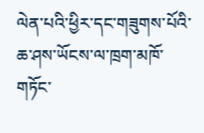ལེན་པའི་ཕྱིར་དང་གཟུགས་པོའི་ཆ་ཤས་ཡོངས་ལ་ཁྲག་མཁོ་གཏོང་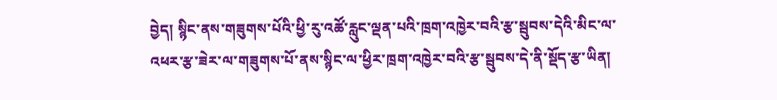བྱེད། སྙིང་ནས་གཟུགས་པོའི་ཕྱི་རུ་འཚོ་རླུང་ལྡན་པའི་ཁྲག་འཁྱེར་བའི་རྩ་སྦུབས་དེའི་མིང་ལ་འཕར་རྩ་ཟེར་ལ་གཟུགས་པོ་ནས་སྙིང་ལ་ཕྱིར་ཁྲག་འཁྱེར་བའི་རྩ་སྦུབས་དེ་ནི་སྡོད་རྩ་ཡིན།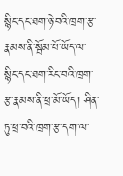སྙིང་དང་ཐག་ཉེ་བའི་ཁྲག་རྩ་རྣམས་ནི་སྦོམ་པོ་ཡོད་ལ་སྙིང་དང་ཐག་རིང་བའི་ཁྲག་རྩ་རྣམས་ནི་ཕྲ་མོ་ཡོད། ཤིན་ཏུ་ཕྲ་བའི་ཁྲག་རྩ་དག་ལ་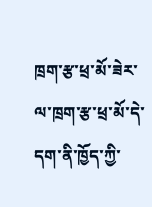ཁྲག་རྩ་ཕྲ་མོ་ཟེར་ལ་ཁྲག་རྩ་ཕྲ་མོ་དེ་དག་ནི་ཁྱོད་ཀྱི་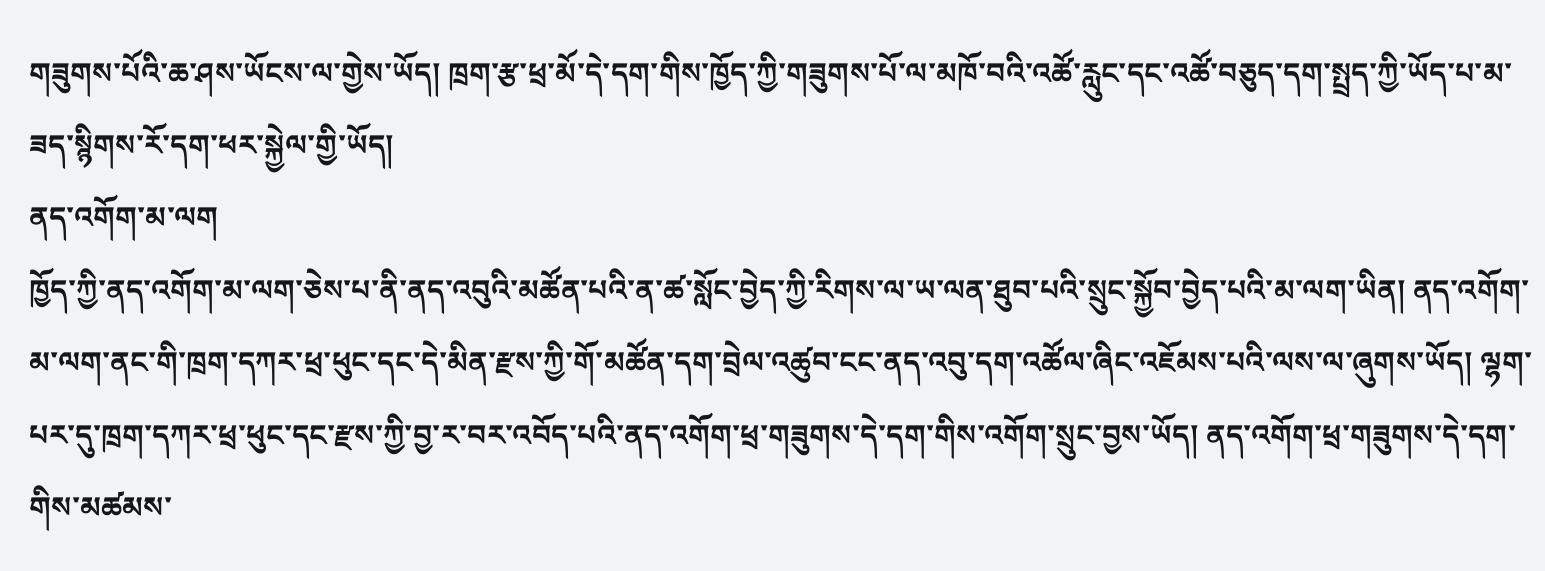གཟུགས་པོའི་ཆ་ཤས་ཡོངས་ལ་གྱེས་ཡོད། ཁྲག་རྩ་ཕྲ་མོ་དེ་དག་གིས་ཁྱོད་ཀྱི་གཟུགས་པོ་ལ་མཁོ་བའི་འཚོ་རླུང་དང་འཚོ་བཅུད་དག་སྤྲད་ཀྱི་ཡོད་པ་མ་ཟད་སྙིགས་རོ་དག་ཕར་སྐྱེལ་གྱི་ཡོད།
ནད་འགོག་མ་ལག
ཁྱོད་ཀྱི་ནད་འགོག་མ་ལག་ཅེས་པ་ནི་ནད་འབུའི་མཚོན་པའི་ན་ཚ་སློང་བྱེད་ཀྱི་རིགས་ལ་ཡ་ལན་ཐུབ་པའི་སྲུང་སྐྱོབ་བྱེད་པའི་མ་ལག་ཡིན། ནད་འགོག་མ་ལག་ནང་གི་ཁྲག་དཀར་ཕྲ་ཕུང་དང་དེ་མིན་རྫས་ཀྱི་གོ་མཚོན་དག་བྲེལ་འཚུབ་ངང་ནད་འབུ་དག་འཚོལ་ཞིང་འཇོམས་པའི་ལས་ལ་ཞུགས་ཡོད། ལྷག་པར་དུ་ཁྲག་དཀར་ཕྲ་ཕུང་དང་རྫས་ཀྱི་བྱ་ར་བར་འབོད་པའི་ནད་འགོག་ཕྲ་གཟུགས་དེ་དག་གིས་འགོག་སྲུང་བྱས་ཡོད། ནད་འགོག་ཕྲ་གཟུགས་དེ་དག་གིས་མཚམས་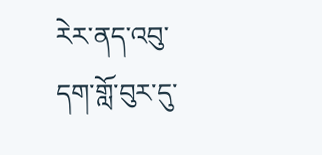རེར་ནད་འབུ་དག་གློ་བུར་དུ་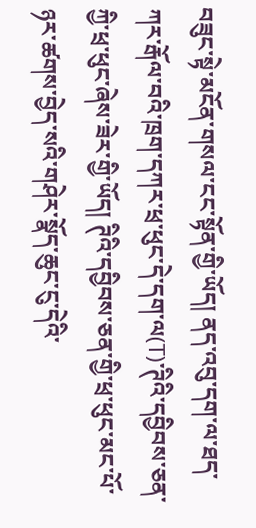བཟུང་སྟེ་མངོན་གསལ་ངང་སྟོན་གྱི་ཡོད། ནད་འབུ་དག་ལ་ཐད་ཀར་རྒོལ་བའི་ཁྲག་དཀར་ཕྲ་ཕུང་དེ་དག་ལ(T)་ཊིའི་དབྱིབས་ཅན་ཀྱི་ཕྲ་ཕུང་ཞེས་ཟེར་གྱི་ཡོད། ཊིའི་དབྱིབས་ཅན་གྱི་ཕྲ་ཕུང་མང་པོ་ཉར་ཚགས་བྱེད་སའི་གཤེར་སྣོད་ཆུང་ངུ་དེའི་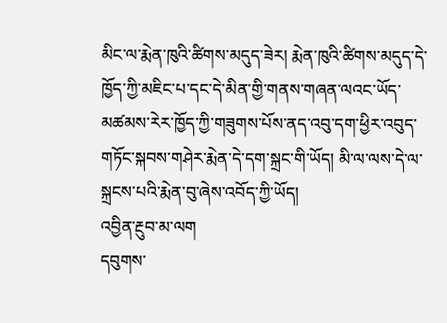མིང་ལ་རྨེན་ཁུའི་ཚིགས་མདུད་ཟེར། རྨེན་ཁུའི་ཚིགས་མདུད་དེ་ཁྱོད་ཀྱི་མཇིང་པ་དང་དེ་མིན་གྱི་གནས་གཞན་ལའང་ཡོད་མཚམས་རེར་ཁྱོད་ཀྱི་གཟུགས་པོས་ནད་འབུ་དག་ཕྱིར་འབུད་གཏོང་སྐབས་གཤེར་རྨེན་དེ་དག་སྐྲང་གི་ཡོད། མི་ལ་ལས་དེ་ལ་སྐྲངས་པའི་རྨེན་བུ་ཞེས་འབོད་ཀྱི་ཡོད།
འབྱིན་རྔུབ་མ་ལག
དབུགས་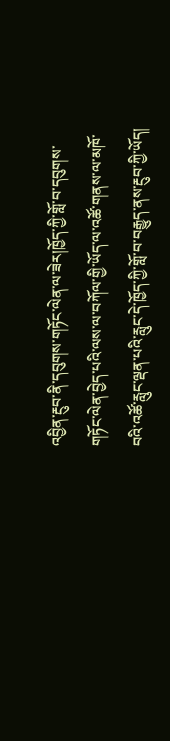འབྱིན་རྔུབ་ནི་དབུགས་གཏོང་ལེན་ལ་ཟེར།ཁྱོད་ཀྱི་གློ་བ་དབུགས་གཏོང་ལེན་བྱེད་པའི་ལས་ལ་བཀོལ་གྱི་ཡོད་ལ་འཚོ་གནས་ལ་མཁོ་བའི་འཚོ་རླུང་ལྡན་པའི་རླུང་དེ་ཁྱོད་ཀྱི་གློ་བ་བརྒྱུད་ནས་རྔུབ་ཀྱི་ཡོད།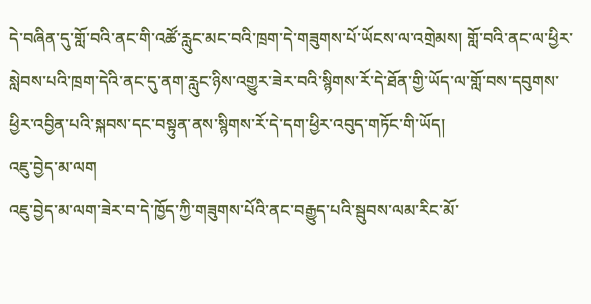དེ་བཞིན་དུ་གློ་བའི་ནང་གི་འཚོ་རླུང་མང་བའི་ཁྲག་དེ་གཟུགས་པོ་ཡོངས་ལ་འགྲེམས། གློ་བའི་ནང་ལ་ཕྱིར་སླེབས་པའི་ཁྲག་དེའི་ནང་དུ་ནག་རླུང་ཉིས་འགྱུར་ཟེར་བའི་སྙིགས་རོ་དེ་ཐོན་གྱི་ཡོད་ལ་གློ་བས་དབུགས་ཕྱིར་འབྱིན་པའི་སྐབས་དང་བསྟུན་ནས་སྙིགས་རོ་དེ་དག་ཕྱིར་འབུད་གཏོང་གི་ཡོད།
འཇུ་བྱེད་མ་ལག
འཇུ་བྱེད་མ་ལག་ཟེར་བ་དེ་ཁྱོད་ཀྱི་གཟུགས་པོའི་ནང་བརྒྱུད་པའི་སྦུབས་ལམ་རིང་མོ་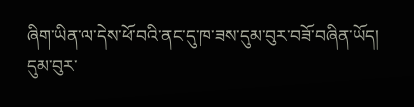ཞིག་ཡིན་ལ་དེས་ཕོ་བའི་ནང་དུ་ཁ་ཟས་དུམ་བུར་བཟོ་བཞིན་ཡོད། དུམ་བུར་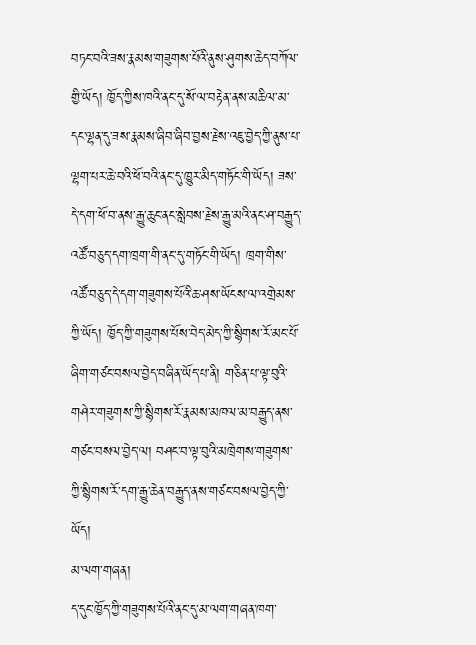བཏང་བའི་ཟས་རྣམས་གཟུགས་པོའི་ནུས་ཤུགས་ཆེད་བཀོལ་གྱི་ཡོད། ཁྱོད་ཀྱིས་ཁའི་ནང་དུ་སོ་ལ་བརྟེན་ནས་མཆིལ་མ་དང་ལྷན་དུ་ཟས་རྣམས་ཞིབ་ཞིབ་བྱས་རྗེས་འཇུ་བྱེད་ཀྱི་ནུས་པ་ལྷག་པར་ཆེ་བའི་ཕོ་བའི་ནང་དུ་ཁྱུར་མིད་གཏོང་གི་ཡོད། ཟས་དེ་དག་ཕོ་བ་ནས་རྒྱུ་ཆུང་ནང་སླེབས་རྗེས་རྒྱུ་མའི་ནང་ཤ་བརྒྱུད་འཚོ་བཅུད་དག་ཁྲག་གི་ནང་དུ་གཏོང་གི་ཡོད། ཁྲག་གིས་འཚོ་བཅུད་དེ་དག་གཟུགས་པོའི་ཆ་ཤས་ཡོངས་ལ་འགྲེམས་ཀྱི་ཡོད། ཁྱོད་ཀྱི་གཟུགས་པོས་བེད་མེད་ཀྱི་སྙིགས་རོ་མང་པོ་ཞིག་གཙང་བསལ་བྱེད་བཞིན་ཡོད་པ་ནི། གཅིན་པ་ལྟ་བུའི་གཤེར་གཟུགས་ཀྱི་སྙིགས་རོ་རྣམས་མཁལ་མ་བརྒྱུད་ནས་གཙང་བསལ་བྱེད་ལ། བཤང་བ་ལྟ་བུའི་མཁྲེགས་གཟུགས་ཀྱི་སྙིགས་རོ་དག་རྒྱུ་ཆེན་བརྒྱུད་ནས་གཙང་བསལ་བྱེད་ཀྱི་ཡོད།
མ་ལག་གཞན།
ད་དུང་ཁྱོད་ཀྱི་གཟུགས་པོའི་ནང་དུ་མ་ལག་གཞན་ཁག་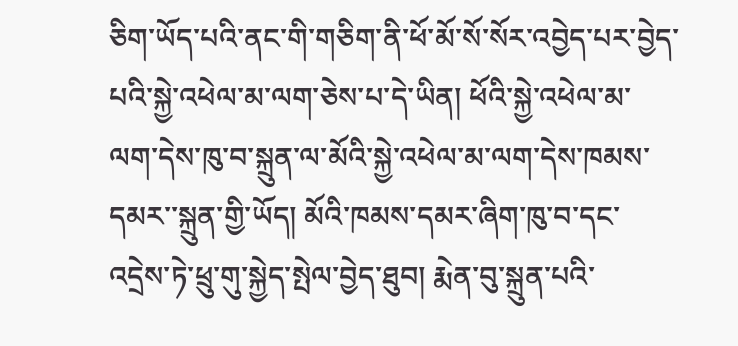ཅིག་ཡོད་པའི་ནང་གི་གཅིག་ནི་ཕོ་མོ་སོ་སོར་འབྱེད་པར་བྱེད་པའི་སྐྱེ་འཕེལ་མ་ལག་ཅེས་པ་དེ་ཡིན། ཕོའི་སྐྱེ་འཕེལ་མ་ལག་དེས་ཁུ་བ་སྐྲུན་ལ་མོའི་སྐྱེ་འཕེལ་མ་ལག་དེས་ཁམས་དམར་་སྐྲུན་གྱི་ཡོད། མོའི་ཁམས་དམར་ཞིག་ཁུ་བ་དང་འདྲེས་ཏེ་ཕྲུ་གུ་སྐྱེད་སྤེལ་བྱེད་ཐུབ། རྨེན་བུ་སྐྲུན་པའི་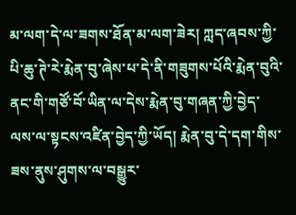མ་ལག་དེ་ལ་ཟགས་ཐོན་མ་ལག་ཟེར། ཀླད་ཞབས་ཀྱི་པི་ཆུ་ཊེ་རེ་རྨེན་བུ་ཞེས་པ་དེ་ནི་གཟུགས་པོའི་རྨེན་བུའི་ནང་གི་གཙོ་བོ་ཡིན་ལ་དེས་རྨེན་བུ་གཞན་ཀྱི་བྱེད་ལས་ལ་སྟངས་འཛིན་བྱེད་ཀྱི་ཡོད། རྨེན་བུ་དེ་དག་གིས་ཟས་ནུས་ཤུགས་ལ་བསྒྱུར་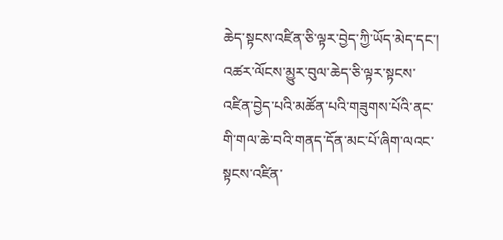ཆེད་སྟངས་འཛིན་ཅི་ལྟར་བྱེད་ཀྱི་ཡོད་མེད་དང་། འཚར་ལོངས་མྱུར་བུལ་ཆེད་ཅི་ལྟར་སྟངས་འཛིན་བྱེད་པའི་མཚོན་པའི་གཟུགས་པོའི་ནང་གི་གལ་ཆེ་བའི་གནད་དོན་མང་པོ་ཞིག་ལའང་སྟངས་འཛིན་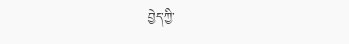བྱེད་ཀྱི་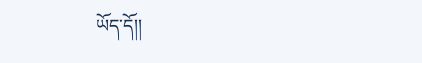ཡོད་དོ།།